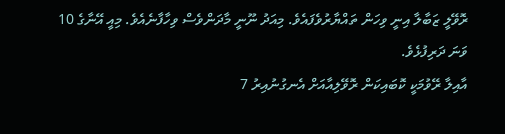ރޮވޭލީ ޒަބާލާ އިނީ ވިހަން ތައްޔާރުވެފައެވެ. މިއަދު ނޫނީ މާދަންވެސް ވިހާފާނެއެވެ. މިއީ އޭނާގެ 10 ވަނަ ދަރިފުޅެވެ.
އާއިލާ ރޭވުމަކީ ކޮބައިކަން ރޮވޭލިއާއަށް އެނގުނުއިރު 7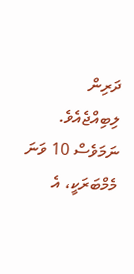ދަރިން ލިބިއްޖެއެވެ. ނަމަވެސް 10 ވަނަ މެމްބަރަކީ، އެ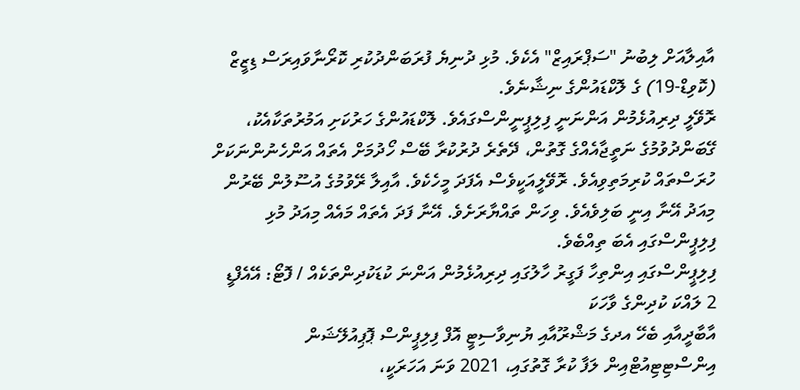އާއިލާއަށް ލިބުނު "ސަޕްރައިޒް" އެކެވެ. މުޅި ދުނިޔެ ފުރަބަންދުކުރި ކޮރޯނާވައިރަސް ޑިޒީޒް (ކޮވިޑް-19) ގެ ލޮކްޑައުންގެ ނިޝާނެވެ.
ރޮވޭލީ ދިރިއުޅެމުން އަންނަނީ ފިލިޕީނީންސްގައެވެ. ލޮކްޑައުންގެ ހަރުކަށި އަމުރުތަކާއެކު، ގޭބަންދުވުމުގެ ނަތީޖާއެއްގެ ގޮތުން، ދޭތެރެ ދުރުކުރާ ބޭސް ހޯދުމަށް އެތައް އަންހެނުންނަކަށް ހުރަސްތައް ކުރިމަތިވިއެވެ. ރޮވޭލީއަކީވެސް އެފަދަ މީހެކެވެ. އާއިލާ ރޭވުމުގެ އުސޫލުން ބޭރުން މިއަދު އޭނާ އިނީ ބަލިވެއެވެ. ވިހަން ތައްޔާރަށެވެ. އޭނާ ފަދަ އެތައް މައެއް މިއަދު މުޅި ފިލިޕީންސްގައި އެބަ ތިއްބެވެ.
ފިލިޕީންސްގައި އިންތިހާ ފަގީރު ހާލުގައި ދިރިއުޅެމުން އަންނަ ކުޑަކުދިންތަކެއް / ފޮޓޯ: އޭއެފްޑީ
2 ލައްކަ ކުދިންގެ ވާހަކަ
އާބާދީއާއި ބެހޭ އދގެ މަޝްރޫއާއި ޔުނިވާސިޓީ އޮފް ފިލިޕީންސް ޕޮޕިއުލޭޝަން އިންސްޓިޓިއުޓްއިން ލަފާ ކުރާ ގޮތުގައި، 2021 ވަނަ އަހަރަކީ،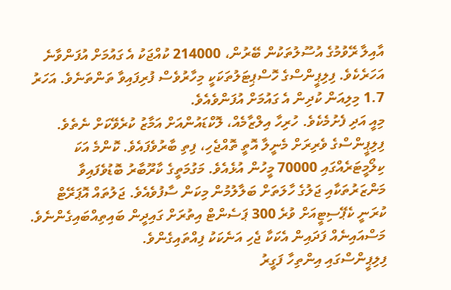އާއިލާ ރޭވުމުގެ އުސޫލުތަކުން ބޭރުން، 214000 ކުއްޖަކު އެ ގައުމަށް އުފަންވާނެ އަހަރެކެވެ. ފިލިޕީންސްގެ ހޮސްޕިޓަލުތަކަކީ މިހާރުވެސް ފުރިފައިވާ ތަންތަނެވެ. އަހަރު 1.7 މިލިއަން ކުދިން އެ ގައުމަށް އުފަންވެއެވެ.
މިއީ އަދި ފެށުމެކެވެ. ހުރިހާ އިލްޒާމެއް، ލޮކްޑައުންއަށް އަމާޒު ކުރެވޭކަށް ނެތެވެ.
ފިލިޕީންސްގެ ވެރިރަށް މެނީލާ އޮތީ ތޮއްޖެހި، ފިތި ބާރުވެފައެވެ. ކޮންމެ އަކަ ކިލޯމީޓަރެއްގައި 70000 މީހުން އުޅެއެވެ. މަގުމަތީގެ ކާރޫބާރު ބޮޑުވެފައިވާ މަންޒަރުތަކާއި ޖަލުގެ ހާލަތަށް ބަލާލުމުން މިކަން ސާފުވެއެވެ. ޖަލުތައް އޮޕަރޭޓް ކުރަނީ ކެޕޭސިޓީއަށް ވުރެ 300 ޕަސެންޓް އިތުރަށް ގައިދީން ބައިތިއްބައިގެންނެވެ. މަސްއައިނެއް ފަދައިން އެކަކާ ޖެހި އަނެކަކު ފިއްތައިގެންވެ.
ފިލިޕީންސްގައި އިންތިހާ ފަގީރު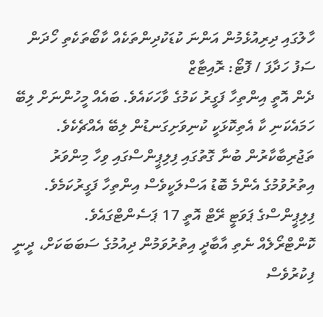ހާލުގައި ދިރިއުޅެމުން އަންނަ ކުޑަކުދިންތަކެއް ކާބޯތަކެތި ހޯދަން ސަފު ހަދާފަ / ފޮޓޯ: ރޮއިޓާޒް
ދެން އޮތީ އިންތިހާ ފަގީރު ކަމުގެ ވާހަކައެވެ. ބައެއް މީހުންނަށް ލިބޭ ހަމައެކަނި ކާ އެތިކޮޅަކީ ކުނިވަށިގަނޑުން ލިބޭ އެއްޗެކެވެ.
ތަޖުރިބާކާރުން ބުނާ ގޮތުގައި ފިލިޕީންސްގައި ވިހާ މިންވަރު އިތުރުވުމުގެ އެންމެ ބޮޑު އަސްލަކީވެސް އިންތިހާ ފަގީރުކަމެވެ. ފިލިޕީންސްގެ ޕަވަޓީ ރޭޓް އޮތީ 17 ޕަސެންޓްގައެވެ.
ކޮންޓްރޯލެއް ނެތި އާބާދީ އިތުރުވަމުން ދިއުމުގެ ސަބަބަކަށް، ދީނީ ފިކުރުވެސް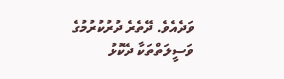ވަދެއެވެ. ދޭތެރެ ދުރުކުރުމުގެ ވަސީލަތްތަކާ ދެކޮޅު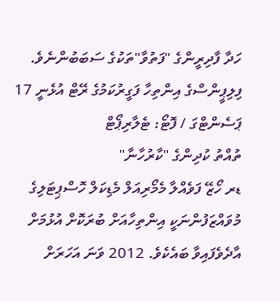ހަދާ ފާދިރީންގެ "ފަތުވާ"ތަކުގެ ސަބަބުންނެވެ.
ފިލިޕީންސްގެ އިންތިހާ ފަގީރުކަމުގެ ރޭޓް އުޅެނީ 17 ޕަސެންޓްގަ / ފޮޓޯ: ޓެލާރިޕޯޓް
ތުއްތު ކުދިންގެ "ކާރުހާނާ"
ޑރ ހޯޒޭ ފަވެއްލާ މެމޯރިއަލް މެޑިކަލް ހޮސްޕިޓަލިގެ މުވައްޒަފުންނަކީ އިންތިހާއަށް ބުރަކޮށް އުޅުމަށް އާދެވެފައިވާ ބައެކެވެ. 2012 ވަނަ އަހަރަށް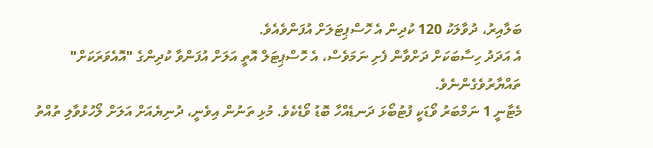ބަލާއިރު، ދުވާލަކު 120 ކުދިން އެ ހޮސްޕިޓަލަށް އުފަންވެއެވެ.
އެ އަދަދު ހިސާބަކަށް ދަށްވާން ފެށި ނަމަވެސް، އެ ހޮސްޕިޓަލް އޮތީ އަލަށް އުފަންވާ ކުދިންގެ "އޮއެވަރަކަށް" ތައްޔާރުވެގެންނެވެ.
މެޓާނީ 1 ނަމްބަރު ވޯޑަކީ ފުޓުބޯޅަ ދަނޑެއްހާ ބޮޑު ވޯޑެކެވެ. މުޅި ތަނުން އިވެނީ، ދުނިޔެއަށް އަލަށް ލޯހުޅުވާލި ތުއްތު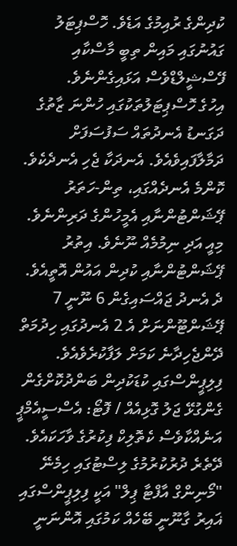ކުދިންގެ ރުއިމުގެ އަޑެވެ. ހޮސްޕިޓަލު ގައުނުގައި މައިން ތިބީ މާސްކާއި ފޭސްޝީލްޑްވެސް އަޅައިގެންނެވެ.
އިހުގެ ހޮސްޕިޓަލުތަކުގައި ހުންނަ ޒާތުގެ ދަގަނޑު އެނދުތައް ސަފުސަފަށް ދަމާލާފައިވެއެވެ. އެނދަކާ ޖެހި އެނދެކެވެ. ކޮންމެ އެނދެއްގައި، ތިން-ހަތަރު ޕޭޝަންޓުންނާއި އެމީހުންގެ ދަރިންނެވެ. މިއީ އަދި ނިމުމެއް ނޫނެވެ. އިތުރު ޕޭޝަންޓުންނާއި ކުދިން އައުން އޮތީއެވެ. ދެ އެނދު ޖައްސައިގެން 6 ނޫނީ 7 ޕޭޝަންޓޫންނަށް އެ 2 އެނދުގައި ހިދުމަތް ދޭންޖެހިދާނެ ކަމަށް ލަފާކުރެވެއެވެ.
ފިލިޕީންސްގައި ކުޑަކުދިން ބަންދުކޮށްގެން ގެންގުޅޭ ޖަލު ގޮޅިއެއް / ފޮޓޯ: އެސްސީއެމްޕީ
އަނެއްކާވެސް ކެތޮލިކް ފިކުރުގެ ވާހަކައެވެ. ދޭތެރެ ދުރުކުރުމުގެ ލިސްޓުގައި ހިމެނޭ "މޯނިންގް އާފްޓާ ޕިލް" އަކީ ފިލިޕީންސްގައި ޣައިރު ގާނޫނީ ބޭހެއް ކަމުގައި އޮންނަނީ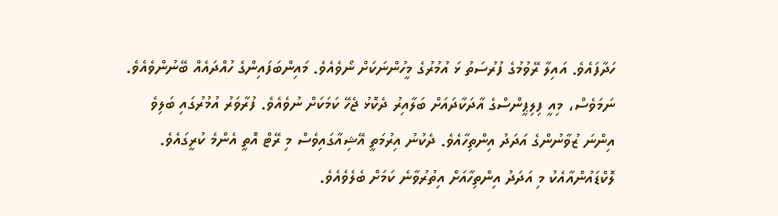ހަދާފައެވެ. އައިލާ ރޭވުމުގެ ފުރުސަތު ޅަ އުމުރުގެ މީހުންނަކަށް ނޯވެއެވެ. މައިންބަފައިންގެ ހުއްދައެއް ބޭނުންވެއެވެ. ނަމަވެސް، މިއީ ފިލިޕީންސްގެ އާދަކާދައަށް ބަލާއިރު ދެކޮޅު ޖެހޭ ކަމަކަށް ނުވެއެވެ. ފުރާވަރު އުމުރުގައި ބަލިވެ އިންނަ ޒުވާނުންގެ އަދަދު އިންތިހާއެވެ. ދެކުނު އިރުމަތީ އޭޝިއާގައިވެސް މި ރޭޓް އޮތީ އެންމެ ކުރީގައެވެ. ލޮކްޑައުންއާއެކު މި އަދަދު އިންތިހާއަށް އިތުރުވާނެ ކަމަށް ބެލެވެއެވެ.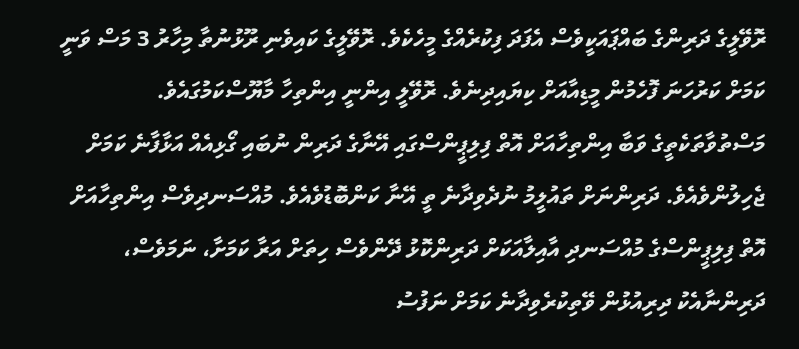ރޮވޭލީގެ ދަރިންގެ ބައްޕައަކީވެސް އެފަދަ ފިކުރެއްގެ މީހެކެވެ. ރޮވޭލީގެ ކައިވެނި ރޫޅުނުތާ މިހާރު 3 މަސް ވަނީ ކަމަށް ކަރުހަނަ ފޮހެމުން މީޑިއާއަށް ކިޔައިދިނެވެ. ރޮވޭލީ އިންނީ އިންތިހާ މާޔޫސްކަމުގައެވެ. މަސްތުވާތަކެތީގެ ވަބާ އިންތިހާއަށް އޮތް ފިލިޕީންސްގައި އޭނާގެ ދަރިން ނުބައި ގޯޅިއެއް އަޅާފާނެ ކަމަށް ޖެހިލުންވެއެވެ. ދަރިންނަށް ތައުލީމު ނުދެވިދާނެ ތީ އޭނާ ކަންބޮޑުވެއެވެ. މުއްސަނދިވެސް އިންތިހާއަށް އޮތް ފިލިޕީންސްގެ މުއްސަނދި އާއިލާއަކަށް ދަރިންކޮޅު ދޭންވެސް ހިތަށް އަރާ ކަމަށާ، ނަމަވެސް، ދަރިންނާއެކު ދިރިއުޅުން ވޭތިކުރެވިދާނެ ކަމަށް ނަފުސު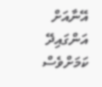އޭނާއަށް އަންގައިދޭ ކަމަށްވެސް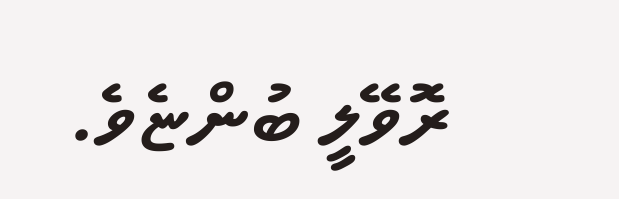ރޮވޭލީ ބުންޏެވެ.